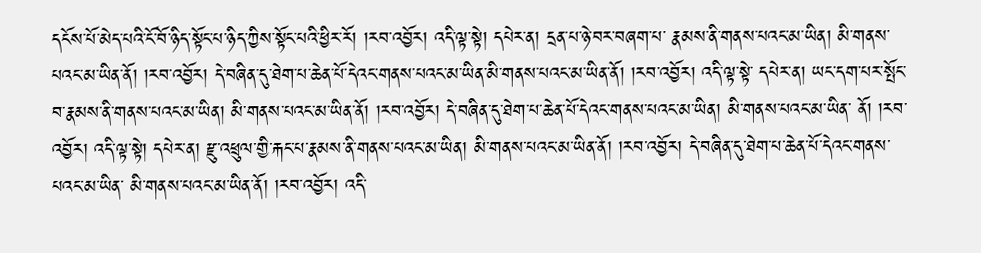དངོས་པོ་མེད་པའི་ངོ་བོ་ཉིད་སྟོང་པ་ཉིད་ཀྱིས་སྟོང་པའི་ཕྱིར་རོ། །རབ་འབྱོར། འདི་ལྟ་སྟེ། དཔེར་ན། དྲན་པ་ཉེ་བར་བཞག་པ་ རྣམས་ནི་གནས་པའང་མ་ཡིན། མི་གནས་པའང་མ་ཡིན་ནོ། །རབ་འབྱོར། དེ་བཞིན་དུ་ཐེག་པ་ཆེན་པོ་དེའང་གནས་པའང་མ་ཡིན་མི་གནས་པའང་མ་ཡིན་ནོ། །རབ་འབྱོར། འདི་ལྟ་སྟེ་ དཔེར་ན། ཡང་དག་པར་སྤོང་བ་རྣམས་ནི་གནས་པའང་མ་ཡིན། མི་གནས་པའང་མ་ཡིན་ནོ། །རབ་འབྱོར། དེ་བཞིན་དུ་ཐེག་པ་ཆེན་པོ་དེའང་གནས་པའང་མ་ཡིན། མི་གནས་པའང་མ་ཡིན་ ནོ། །རབ་འབྱོར། འདི་ལྟ་སྟེ། དཔེར་ན། རྫུ་འཕྲུལ་གྱི་རྐང་པ་རྣམས་ནི་གནས་པའང་མ་ཡིན། མི་གནས་པའང་མ་ཡིན་ནོ། །རབ་འབྱོར། དེ་བཞིན་དུ་ཐེག་པ་ཆེན་པོ་དེའང་གནས་པའང་མ་ཡིན་ མི་གནས་པའང་མ་ཡིན་ནོ། །རབ་འབྱོར། འདི་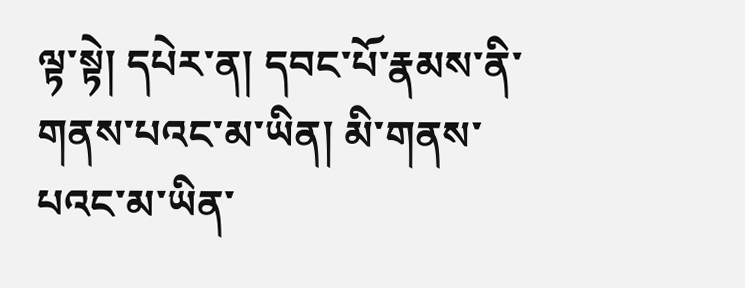ལྟ་སྟེ། དཔེར་ན། དབང་པོ་རྣམས་ནི་གནས་པའང་མ་ཡིན། མི་གནས་པའང་མ་ཡིན་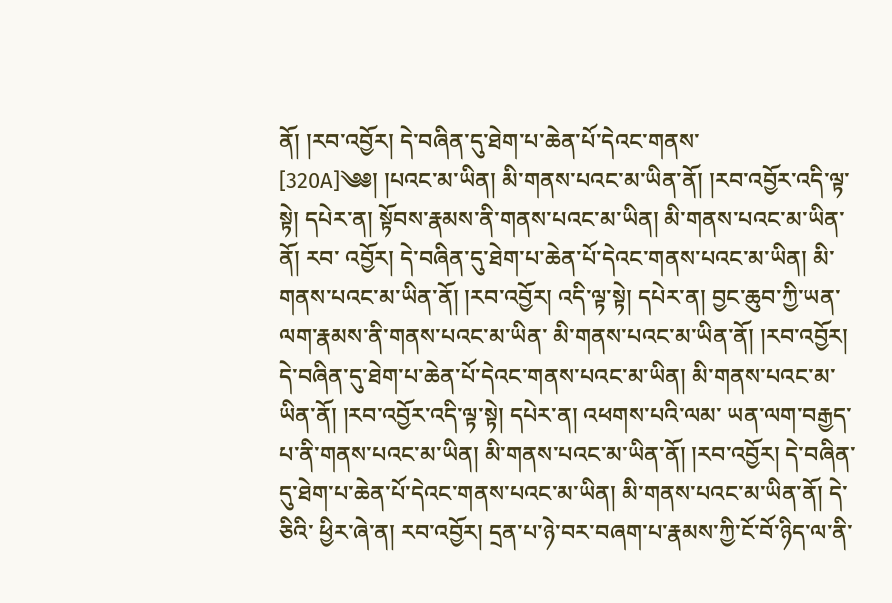ནོ། །རབ་འབྱོར། དེ་བཞིན་དུ་ཐེག་པ་ཆེན་པོ་དེའང་གནས་ [320A]༄༅། །པའང་མ་ཡིན། མི་གནས་པའང་མ་ཡིན་ནོ། །རབ་འབྱོར་འདི་ལྟ་སྟེ། དཔེར་ན། སྟོབས་རྣམས་ནི་གནས་པའང་མ་ཡིན། མི་གནས་པའང་མ་ཡིན་ནོ། རབ་ འབྱོར། དེ་བཞིན་དུ་ཐེག་པ་ཆེན་པོ་དེའང་གནས་པའང་མ་ཡིན། མི་གནས་པའང་མ་ཡིན་ནོ། །རབ་འབྱོར། འདི་ལྟ་སྟེ། དཔེར་ན། བྱང་ཆུབ་ཀྱི་ཡན་ལག་རྣམས་ནི་གནས་པའང་མ་ཡིན་ མི་གནས་པའང་མ་ཡིན་ནོ། །རབ་འབྱོར། དེ་བཞིན་དུ་ཐེག་པ་ཆེན་པོ་དེའང་གནས་པའང་མ་ཡིན། མི་གནས་པའང་མ་ཡིན་ནོ། །རབ་འབྱོར་འདི་ལྟ་སྟེ། དཔེར་ན། འཕགས་པའི་ལམ་ ཡན་ལག་བརྒྱད་པ་ནི་གནས་པའང་མ་ཡིན། མི་གནས་པའང་མ་ཡིན་ནོ། །རབ་འབྱོར། དེ་བཞིན་དུ་ཐེག་པ་ཆེན་པོ་དེའང་གནས་པའང་མ་ཡིན། མི་གནས་པའང་མ་ཡིན་ནོ། དེ་ཅིའི་ ཕྱིར་ཞེ་ན། རབ་འབྱོར། དྲན་པ་ཉེ་བར་བཞག་པ་རྣམས་ཀྱི་ངོ་བོ་ཉིད་ལ་ནི་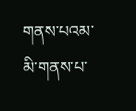གནས་པའམ་མི་གནས་པ་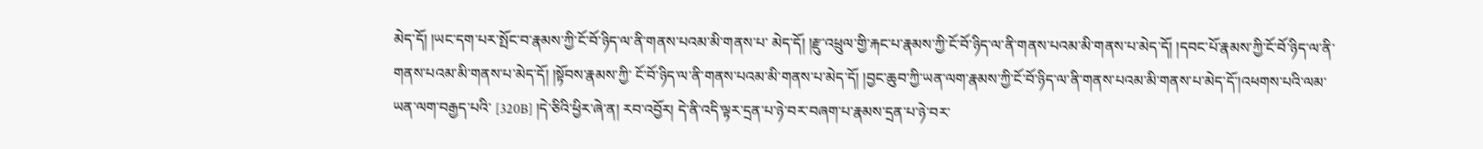མེད་དོ། །ཡང་དག་པར་སྤོང་བ་རྣམས་ཀྱི་ངོ་བོ་ཉིད་ལ་ནི་གནས་པའམ་མི་གནས་པ་ མེད་དོ། །རྫུ་འཕྲུལ་གྱི་རྐང་པ་རྣམས་ཀྱི་ངོ་བོ་ཉིད་ལ་ནི་གནས་པའམ་མི་གནས་པ་མེད་དོ། །དབང་པོ་རྣམས་ཀྱི་ངོ་བོ་ཉིད་ལ་ནི་གནས་པའམ་མི་གནས་པ་མེད་དོ། །སྟོབས་རྣམས་ཀྱི་ ངོ་བོ་ཉིད་ལ་ནི་གནས་པའམ་མི་གནས་པ་མེད་དོ། །བྱང་ཆུབ་ཀྱི་ཡན་ལག་རྣམས་ཀྱི་ངོ་བོ་ཉིད་ལ་ནི་གནས་པའམ་མི་གནས་པ་མེད་དོ་།འཕགས་པའི་ལམ་ཡན་ལག་བརྒྱད་པའི་ [320B] །དེ་ཅིའི་ཕྱིར་ཞེ་ན། རབ་འབྱོར། དེ་ནི་འདི་ལྟར་དྲན་པ་ཉེ་བར་བཞག་པ་རྣམས་དྲན་པ་ཉེ་བར་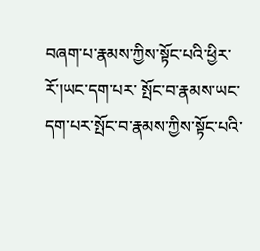བཞག་པ་རྣམས་ཀྱིས་སྟོང་པའི་ཕྱིར་རོ་།ཡང་དག་པར་ སྤོང་བ་རྣམས་ཡང་དག་པར་སྤོང་བ་རྣམས་ཀྱིས་སྟོང་པའི་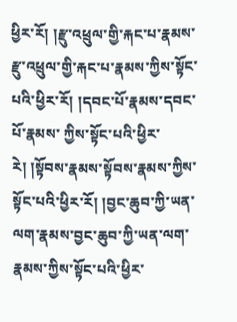ཕྱིར་རོ། །རྫུ་འཕྲུལ་གྱི་རྐང་པ་རྣམས་རྫུ་འཕྲུལ་གྱི་རྐང་པ་རྣམས་ཀྱིས་སྟོང་པའི་ཕྱིར་རོ། །དབང་པོ་རྣམས་དབང་པོ་རྣམས་ ཀྱིས་སྟོང་པའི་ཕྱིར་རེ། །སྟོབས་རྣམས་སྟོབས་རྣམས་ཀྱིས་སྟོང་པའི་ཕྱིར་རོ། །བྱང་ཆུབ་ཀྱི་ཡན་ལག་རྣམས་བྱང་ཆུབ་ཀྱི་ཡན་ལག་རྣམས་ཀྱིས་སྟོང་པའི་ཕྱིར་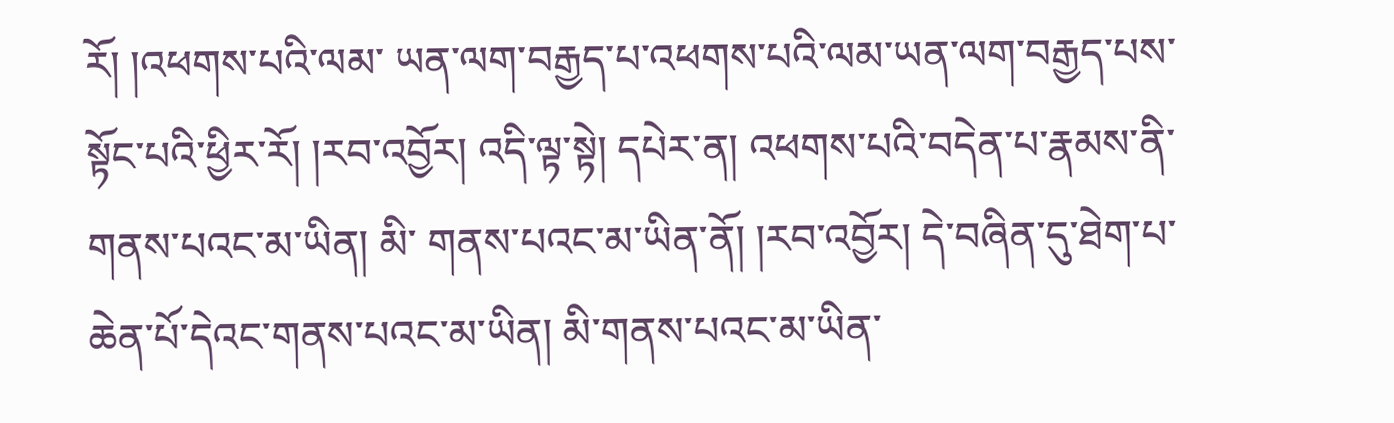རོ། །འཕགས་པའི་ལམ་ ཡན་ལག་བརྒྱད་པ་འཕགས་པའི་ལམ་ཡན་ལག་བརྒྱད་པས་སྟོང་པའི་ཕྱིར་རོ། །རབ་འབྱོར། འདི་ལྟ་སྟེ། དཔེར་ན། འཕགས་པའི་བདེན་པ་རྣམས་ནི་གནས་པའང་མ་ཡིན། མི་ གནས་པའང་མ་ཡིན་ནོ། །རབ་འབྱོར། དེ་བཞིན་དུ་ཐེག་པ་ཆེན་པོ་དེའང་གནས་པའང་མ་ཡིན། མི་གནས་པའང་མ་ཡིན་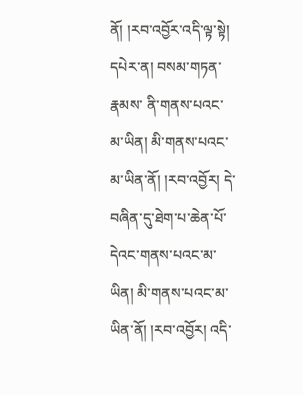ནོ། །རབ་འབྱོར་འདི་ལྟ་སྟེ། དཔེར་ན། བསམ་གཏན་རྣམས་ ནི་གནས་པའང་མ་ཡིན། མི་གནས་པའང་མ་ཡིན་ནོ། །རབ་འབྱོར། དེ་བཞིན་དུ་ཐེག་པ་ཆེན་པོ་དེའང་གནས་པའང་མ་ཡིན། མི་གནས་པའང་མ་ཡིན་ནོ། །རབ་འབྱོར། འདི་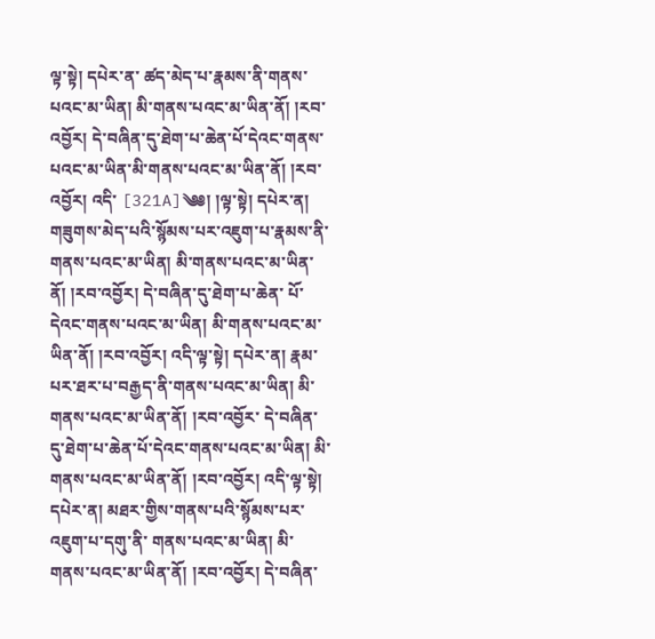ལྟ་སྟེ། དཔེར་ན་ ཚད་མེད་པ་རྣམས་ནི་གནས་པའང་མ་ཡིན། མི་གནས་པའང་མ་ཡིན་ནོ། །རབ་འབྱོར། དེ་བཞིན་དུ་ཐེག་པ་ཆེན་པོ་དེའང་གནས་པའང་མ་ཡིན་མི་གནས་པའང་མ་ཡིན་ནོ། །རབ་འབྱོར། འདི་ [321A]༄༅། །ལྟ་སྟེ། དཔེར་ན། གཟུགས་མེད་པའི་སྙོམས་པར་འཇུག་པ་རྣམས་ནི་གནས་པའང་མ་ཡིན། མི་གནས་པའང་མ་ཡིན་ནོ། །རབ་འབྱོར། དེ་བཞིན་དུ་ཐེག་པ་ཆེན་ པོ་དེའང་གནས་པའང་མ་ཡིན། མི་གནས་པའང་མ་ཡིན་ནོ། །རབ་འབྱོར། འདི་ལྟ་སྟེ། དཔེར་ན། རྣམ་པར་ཐར་པ་བརྒྱད་ནི་གནས་པའང་མ་ཡིན། མི་གནས་པའང་མ་ཡིན་ནོ། །རབ་འབྱོར་ དེ་བཞིན་དུ་ཐེག་པ་ཆེན་པོ་དེའང་གནས་པའང་མ་ཡིན། མི་གནས་པའང་མ་ཡིན་ནོ། །རབ་འབྱོར། འདི་ལྟ་སྟེ། དཔེར་ན། མཐར་གྱིས་གནས་པའི་སྙོམས་པར་འཇུག་པ་དགུ་ནི་ གནས་པའང་མ་ཡིན། མི་གནས་པའང་མ་ཡིན་ནོ། །རབ་འབྱོར། དེ་བཞིན་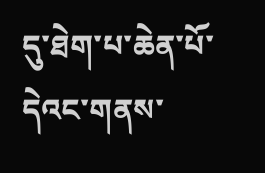དུ་ཐེག་པ་ཆེན་པོ་དེའང་གནས་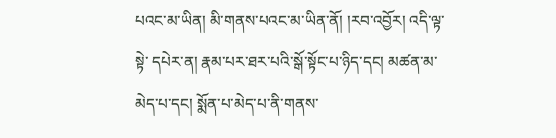པའང་མ་ཡིན། མི་གནས་པའང་མ་ཡིན་ནོ། །རབ་འབྱོར། འདི་ལྟ་སྟེ་ དཔེར་ན། རྣམ་པར་ཐར་པའི་སྒོ་སྟོང་པ་ཉིད་དང། མཚན་མ་མེད་པ་དང། སྨོན་པ་མེད་པ་ནི་གནས་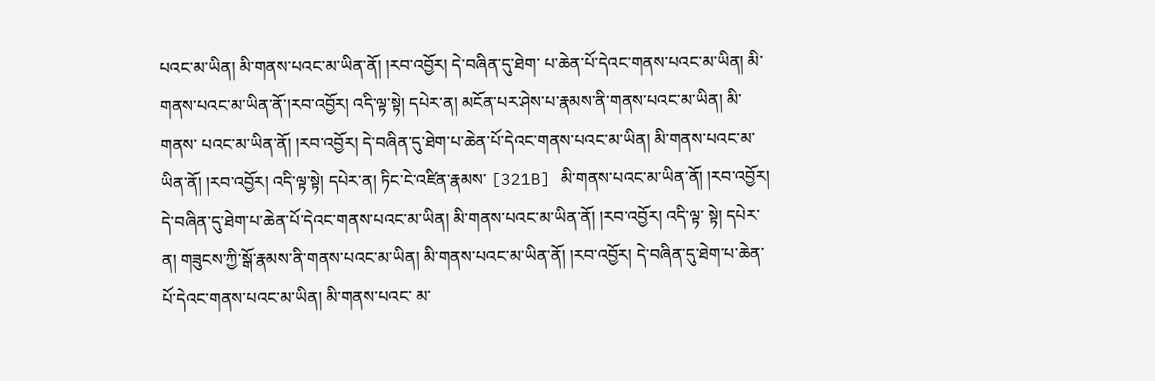པའང་མ་ཡིན། མི་གནས་པའང་མ་ཡིན་ནོ། །རབ་འབྱོར། དེ་བཞིན་དུ་ཐེག་ པ་ཆེན་པོ་དེའང་གནས་པའང་མ་ཡིན། མི་གནས་པའང་མ་ཡིན་ནོ་།རབ་འབྱོར། འདི་ལྟ་སྟེ། དཔེར་ན། མངོན་པར་ཤེས་པ་རྣམས་ནི་གནས་པའང་མ་ཡིན། མི་གནས་ པའང་མ་ཡིན་ནོ། །རབ་འབྱོར། དེ་བཞིན་དུ་ཐེག་པ་ཆེན་པོ་དེའང་གནས་པའང་མ་ཡིན། མི་གནས་པའང་མ་ཡིན་ནོ། །རབ་འབྱོར། འདི་ལྟ་སྟེ། དཔེར་ན། ཏིང་ངེ་འཛིན་རྣམས་ [321B] མི་གནས་པའང་མ་ཡིན་ནོ། །རབ་འབྱོར། དེ་བཞིན་དུ་ཐེག་པ་ཆེན་པོ་དེའང་གནས་པའང་མ་ཡིན། མི་གནས་པའང་མ་ཡིན་ནོ། །རབ་འབྱོར། འདི་ལྟ་ སྟེ། དཔེར་ན། གཟུངས་ཀྱི་སྒོ་རྣམས་ནི་གནས་པའང་མ་ཡིན། མི་གནས་པའང་མ་ཡིན་ནོ། །རབ་འབྱོར། དེ་བཞིན་དུ་ཐེག་པ་ཆེན་པོ་དེའང་གནས་པའང་མ་ཡིན། མི་གནས་པའང་ མ་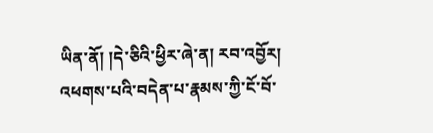ཡིན་ནོ། །དེ་ཅིའི་ཕྱིར་ཞེ་ན། རབ་འབྱོར། འཕགས་པའི་བདེན་པ་རྣམས་ཀྱི་ངོ་བོ་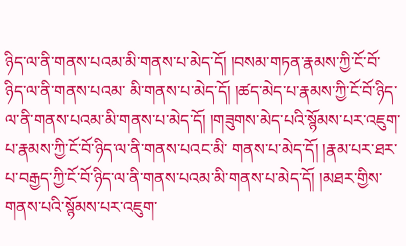ཉིད་ལ་ནི་གནས་པའམ་མི་གནས་པ་མེད་དོ། །བསམ་གཏན་རྣམས་ཀྱི་ངོ་བོ་ཉིད་ལ་ནི་གནས་པའམ་ མི་གནས་པ་མེད་དོ། །ཚད་མེད་པ་རྣམས་ཀྱི་ངོ་བོ་ཉིད་ལ་ནི་གནས་པའམ་མི་གནས་པ་མེད་དོ། །གཟུགས་མེད་པའི་སྙོམས་པར་འཇུག་པ་རྣམས་ཀྱི་ངོ་བོ་ཉིད་ལ་ནི་གནས་པའང་མི་ གནས་པ་མེད་དོ། །རྣམ་པར་ཐར་པ་བརྒྱད་ཀྱི་ངོ་བོ་ཉིད་ལ་ནི་གནས་པའམ་མི་གནས་པ་མེད་དོ། །མཐར་གྱིས་གནས་པའི་སྙོམས་པར་འཇུག་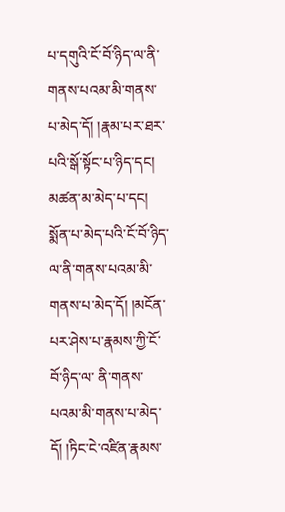པ་དགུའི་ངོ་བོ་ཉིད་ལ་ནི་གནས་པའམ་མི་གནས་ པ་མེད་དོ། །རྣམ་པར་ཐར་པའི་སྒོ་སྟོང་པ་ཉིད་དང། མཚན་མ་མེད་པ་དང། སྨོན་པ་མེད་པའི་ངོ་བོ་ཉིད་ལ་ནི་གནས་པའམ་མི་གནས་པ་མེད་དོ། །མངོན་པར་ཤེས་པ་རྣམས་ཀྱི་ངོ་བོ་ཉིད་ལ་ ནི་གནས་པའམ་མི་གནས་པ་མེད་དོ། །ཏིང་ངེ་འཛིན་རྣམས་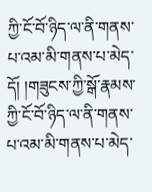ཀྱི་ངོ་བོ་ཉིད་ལ་ནི་གནས་པ་འམ་མི་གནས་པ་མེད་དོ། །གཟུངས་ཀྱི་སྒོ་རྣམས་ཀྱི་ངོ་བོ་ཉིད་ལ་ནི་གནས་པ་འམ་མི་གནས་པ་མེད་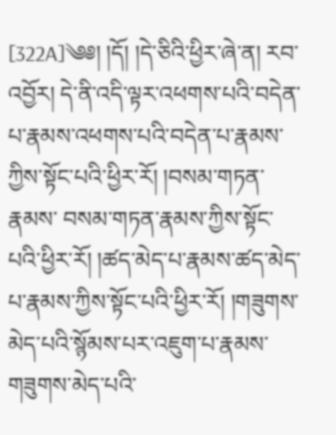[322A]༄༅། །དོ། །དེ་ཅིའི་ཕྱིར་ཞེ་ན། རབ་འབྱོར། དེ་ནི་འདི་ལྟར་འཕགས་པའི་བདེན་པ་རྣམས་འཕགས་པའི་བདེན་པ་རྣམས་ཀྱིས་སྟོང་པའི་ཕྱིར་རོ། །བསམ་གཏན་རྣམས་ བསམ་གཏན་རྣམས་ཀྱིས་སྟོང་པའི་ཕྱིར་རོ། །ཚད་མེད་པ་རྣམས་ཚད་མེད་པ་རྣམས་ཀྱིས་སྟོང་པའི་ཕྱིར་རོ། །གཟུགས་མེད་པའི་སྙོམས་པར་འཇུག་པ་རྣམས་གཟུགས་མེད་པའི་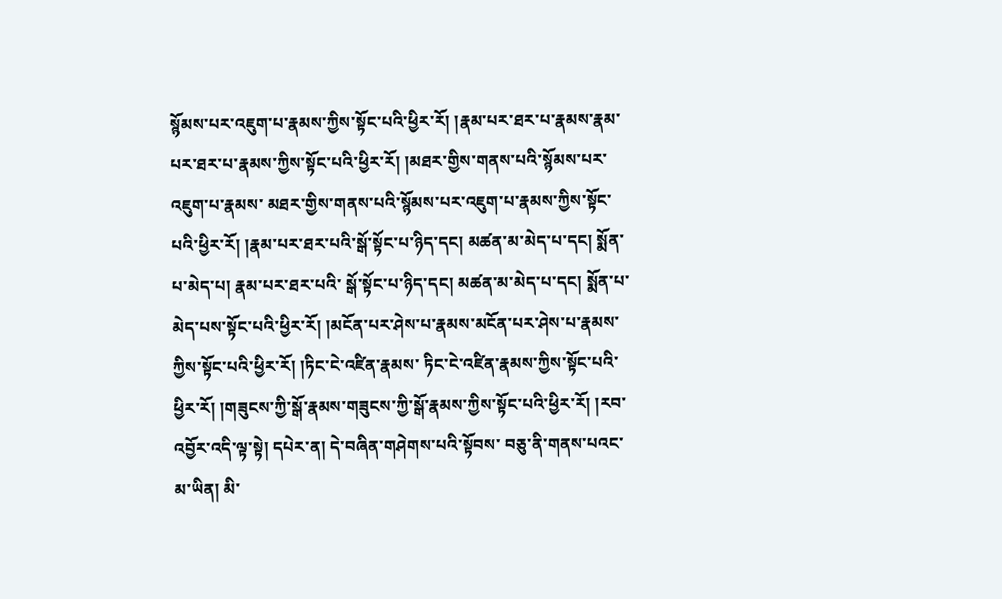སྙོམས་པར་འཇུག་པ་རྣམས་ཀྱིས་སྟོང་པའི་ཕྱིར་རོ། །རྣམ་པར་ཐར་པ་རྣམས་རྣམ་པར་ཐར་པ་རྣམས་ཀྱིས་སྟོང་པའི་ཕྱིར་རོ། །མཐར་གྱིས་གནས་པའི་སྙོམས་པར་འཇུག་པ་རྣམས་ མཐར་གྱིས་གནས་པའི་སྙོམས་པར་འཇུག་པ་རྣམས་ཀྱིས་སྟོང་པའི་ཕྱིར་རོ། །རྣམ་པར་ཐར་པའི་སྒོ་སྟོང་པ་ཉིད་དང། མཚན་མ་མེད་པ་དང། སྨོན་པ་མེད་པ། རྣམ་པར་ཐར་པའི་ སྒོ་སྟོང་པ་ཉིད་དང། མཚན་མ་མེད་པ་དང། སྨོན་པ་མེད་པས་སྟོང་པའི་ཕྱིར་རོ། །མངོན་པར་ཤེས་པ་རྣམས་མངོན་པར་ཤེས་པ་རྣམས་ཀྱིས་སྟོང་པའི་ཕྱིར་རོ། །ཏིང་ངེ་འཛིན་རྣམས་ ཏིང་ངེ་འཛིན་རྣམས་ཀྱིས་སྟོང་པའི་ཕྱིར་རོ། །གཟུངས་ཀྱི་སྒོ་རྣམས་གཟུངས་ཀྱི་སྒོ་རྣམས་ཀྱིས་སྟོང་པའི་ཕྱིར་རོ། །རབ་འབྱོར་འདི་ལྟ་སྟེ། དཔེར་ན། དེ་བཞིན་གཤེགས་པའི་སྟོབས་ བཅུ་ནི་གནས་པའང་མ་ཡིན། མི་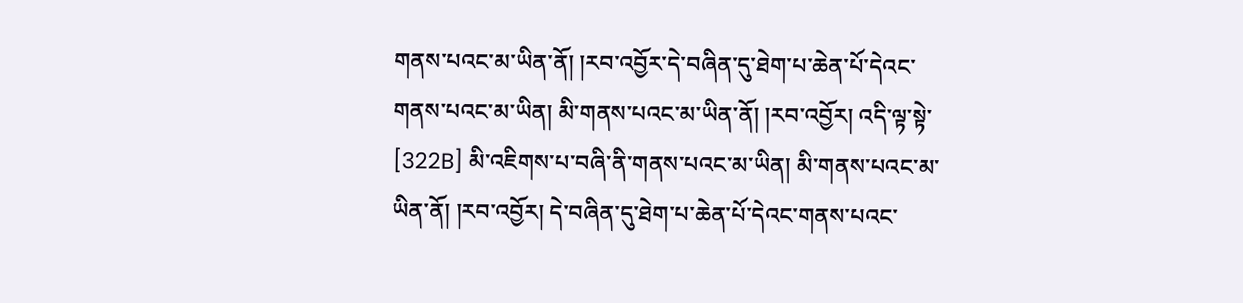གནས་པའང་མ་ཡིན་ནོ། །རབ་འབྱོར་དེ་བཞིན་དུ་ཐེག་པ་ཆེན་པོ་དེའང་གནས་པའང་མ་ཡིན། མི་གནས་པའང་མ་ཡིན་ནོ། །རབ་འབྱོར། འདི་ལྟ་སྟེ་ [322B] མི་འཇིགས་པ་བཞི་ནི་གནས་པའང་མ་ཡིན། མི་གནས་པའང་མ་ཡིན་ནོ། །རབ་འབྱོར། དེ་བཞིན་དུ་ཐེག་པ་ཆེན་པོ་དེའང་གནས་པའང་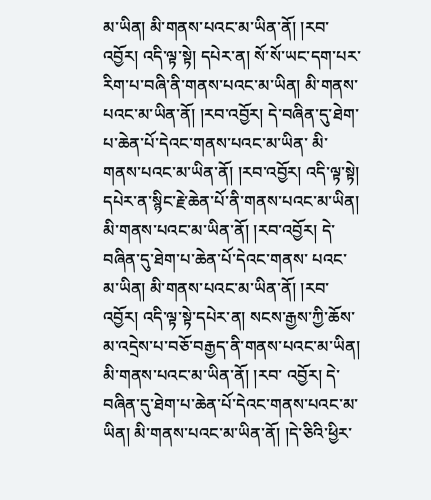མ་ཡིན། མི་གནས་པའང་མ་ཡིན་ནོ། །རབ་ འབྱོར། འདི་ལྟ་སྟེ། དཔེར་ན། སོ་སོ་ཡང་དག་པར་རིག་པ་བཞི་ནི་གནས་པའང་མ་ཡིན། མི་གནས་པའང་མ་ཡིན་ནོ། །རབ་འབྱོར། དེ་བཞིན་དུ་ཐེག་པ་ཆེན་པོ་དེའང་གནས་པའང་མ་ཡིན་ མི་གནས་པའང་མ་ཡིན་ནོ། །རབ་འབྱོར། འདི་ལྟ་སྟེ། དཔེར་ན་སྙིང་རྗེ་ཆེན་པོ་ནི་གནས་པའང་མ་ཡིན། མི་གནས་པའང་མ་ཡིན་ནོ། །རབ་འབྱོར། དེ་བཞིན་དུ་ཐེག་པ་ཆེན་པོ་དེའང་གནས་ པའང་མ་ཡིན། མི་གནས་པའང་མ་ཡིན་ནོ། །རབ་འབྱོར། འདི་ལྟ་སྟེ་དཔེར་ན། སངས་རྒྱས་ཀྱི་ཆོས་མ་འདྲེས་པ་བཅོ་བརྒྱད་ནི་གནས་པའང་མ་ཡིན། མི་གནས་པའང་མ་ཡིན་ནོ། །རབ་ འབྱོར། དེ་བཞིན་དུ་ཐེག་པ་ཆེན་པོ་དེའང་གནས་པའང་མ་ཡིན། མི་གནས་པའང་མ་ཡིན་ནོ། །དེ་ཅིའི་ཕྱིར་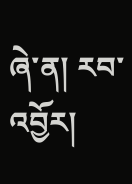ཞེ་ན། རབ་འབྱོར།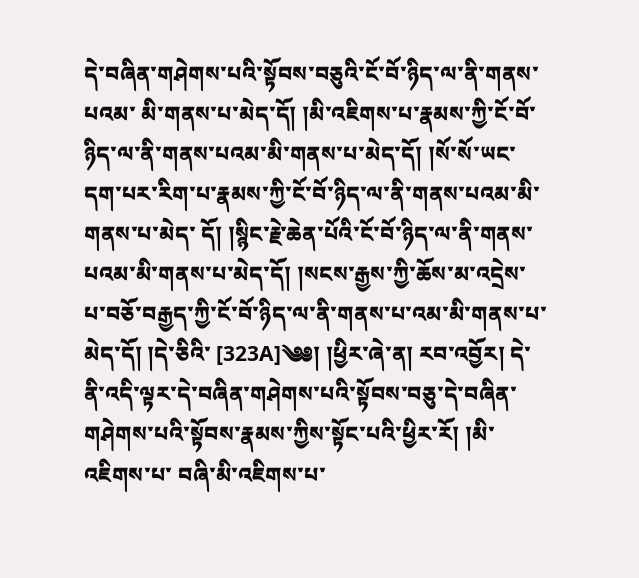དེ་བཞིན་གཤེགས་པའི་སྟོབས་བཅུའི་ངོ་བོ་ཉིད་ལ་ནི་གནས་པའམ་ མི་གནས་པ་མེད་དོ། །མི་འཇིགས་པ་རྣམས་ཀྱི་ངོ་བོ་ཉིད་ལ་ནི་གནས་པའམ་མི་གནས་པ་མེད་དོ། །སོ་སོ་ཡང་དག་པར་རིག་པ་རྣམས་ཀྱི་ངོ་བོ་ཉིད་ལ་ནི་གནས་པའམ་མི་གནས་པ་མེད་ དོ། །སྙིང་རྗེ་ཆེན་པོའི་ངོ་བོ་ཉིད་ལ་ནི་གནས་པའམ་མི་གནས་པ་མེད་དོ། །སངས་རྒྱས་ཀྱི་ཆོས་མ་འདྲེས་པ་བཅོ་བརྒྱད་ཀྱི་ངོ་བོ་ཉིད་ལ་ནི་གནས་པ་འམ་མི་གནས་པ་མེད་དོ། །དེ་ཅིའི་ [323A]༄༅། །ཕྱིར་ཞེ་ན། རབ་འབྱོར། དེ་ནི་འདི་ལྟར་དེ་བཞིན་གཤེགས་པའི་སྟོབས་བཅུ་དེ་བཞིན་གཤེགས་པའི་སྟོབས་རྣམས་ཀྱིས་སྟོང་པའི་ཕྱིར་རོ། །མི་འཇིགས་པ་ བཞི་མི་འཇིགས་པ་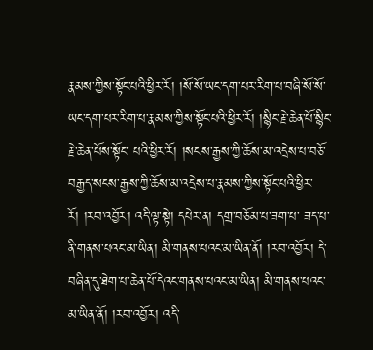རྣམས་ཀྱིས་སྟོང་པའི་ཕྱིར་རོ། །སོ་སོ་ཡང་དག་པར་རིག་པ་བཞི་སོ་སོ་ཡང་དག་པར་རིག་པ་རྣམས་ཀྱིས་སྟོང་པའི་ཕྱིར་རོ། །སྙིང་རྗེ་ཆེན་པོ་སྙིང་རྗེ་ཆེན་པོས་སྟོང་ པའི་ཕྱིར་རོ། །སངས་རྒྱས་ཀྱི་ཆོས་མ་འདྲེས་པ་བཅོ་བརྒྱད་སངས་རྒྱས་ཀྱི་ཆོས་མ་འདྲེས་པ་རྣམས་ཀྱིས་སྟོང་པའི་ཕྱིར་རོ། །རབ་འབྱོར། འདི་ལྟ་སྟེ། དཔེར་ན། དགྲ་བཅོམ་པ་ཟག་པ་ ཟད་པ་ནི་གནས་པའང་མ་ཡིན། མི་གནས་པའང་མ་ཡིན་ནོ། །རབ་འབྱོར། དེ་བཞིན་དུ་ཐེག་པ་ཆེན་པོ་དེའང་གནས་པའང་མ་ཡིན། མི་གནས་པའང་མ་ཡིན་ནོ། །རབ་འབྱོར། འདི་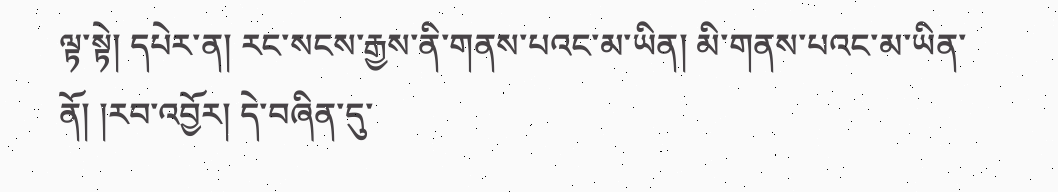ལྟ་སྟེ། དཔེར་ན། རང་སངས་རྒྱས་ནི་གནས་པའང་མ་ཡིན། མི་གནས་པའང་མ་ཡིན་ནོ། །རབ་འབྱོར། དེ་བཞིན་དུ་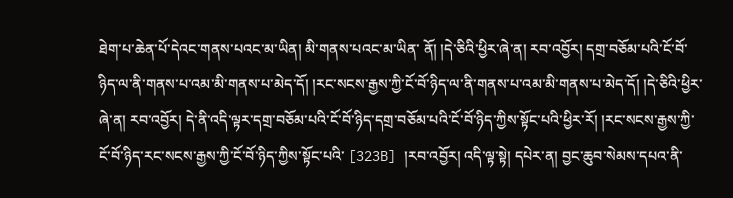ཐེག་པ་ཆེན་པོ་དེའང་གནས་པའང་མ་ཡིན། མི་གནས་པའང་མ་ཡིན་ ནོ། །དེ་ཅིའི་ཕྱིར་ཞེ་ན། རབ་འབྱོར། དགྲ་བཅོམ་པའི་ངོ་བོ་ཉིད་ལ་ནི་གནས་པ་འམ་མི་གནས་པ་མེད་དོ། །རང་སངས་རྒྱས་ཀྱི་ངོ་བོ་ཉིད་ལ་ནི་གནས་པ་འམ་མི་གནས་པ་མེད་དོ། །དེ་ཅིའི་ཕྱིར་ ཞེ་ན། རབ་འབྱོར། དེ་ནི་འདི་ལྟར་དགྲ་བཅོམ་པའི་ངོ་བོ་ཉིད་དགྲ་བཅོམ་པའི་ངོ་བོ་ཉིད་ཀྱིས་སྟོང་པའི་ཕྱིར་རོ། །རང་སངས་རྒྱས་ཀྱི་ངོ་བོ་ཉིད་རང་སངས་རྒྱས་ཀྱི་ངོ་བོ་ཉིད་ཀྱིས་སྟོང་པའི་ [323B] །རབ་འབྱོར། འདི་ལྟ་སྟེ། དཔེར་ན། བྱང་ཆུབ་སེམས་དཔའ་ནི་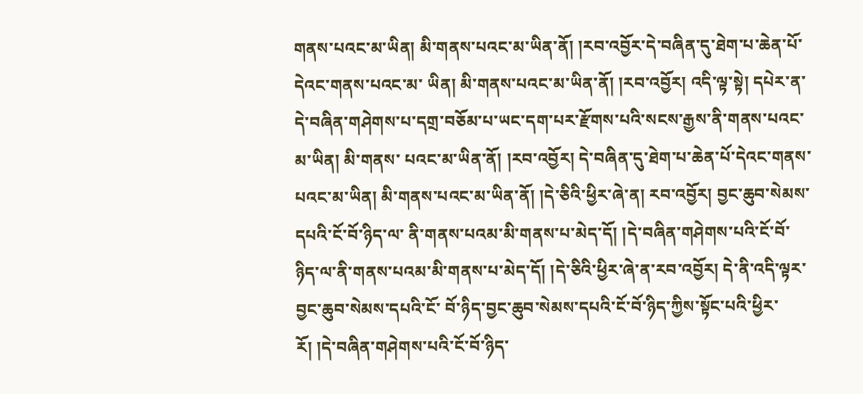གནས་པའང་མ་ཡིན། མི་གནས་པའང་མ་ཡིན་ནོ། །རབ་འབྱོར་དེ་བཞིན་དུ་ཐེག་པ་ཆེན་པོ་དེའང་གནས་པའང་མ་ ཡིན། མི་གནས་པའང་མ་ཡིན་ནོ། །རབ་འབྱོར། འདི་ལྟ་སྟེ། དཔེར་ན་དེ་བཞིན་གཤེགས་པ་དགྲ་བཅོམ་པ་ཡང་དག་པར་རྫོགས་པའི་སངས་རྒྱས་ནི་གནས་པའང་མ་ཡིན། མི་གནས་ པའང་མ་ཡིན་ནོ། །རབ་འབྱོར། དེ་བཞིན་དུ་ཐེག་པ་ཆེན་པོ་དེའང་གནས་པའང་མ་ཡིན། མི་གནས་པའང་མ་ཡིན་ནོ། །དེ་ཅིའི་ཕྱིར་ཞེ་ན། རབ་འབྱོར། བྱང་ཆུབ་སེམས་དཔའི་ངོ་བོ་ཉིད་ལ་ ནི་གནས་པའམ་མི་གནས་པ་མེད་དོ། །དེ་བཞིན་གཤེགས་པའི་ངོ་བོ་ཉིད་ལ་ནི་གནས་པའམ་མི་གནས་པ་མེད་དོ། །དེ་ཅིའི་ཕྱིར་ཞེ་ན་རབ་འབྱོར། དེ་ནི་འདི་ལྟར་བྱང་ཆུབ་སེམས་དཔའི་ངོ་ བོ་ཉིད་བྱང་ཆུབ་སེམས་དཔའི་ངོ་བོ་ཉིད་ཀྱིས་སྟོང་པའི་ཕྱིར་རོ། །དེ་བཞིན་གཤེགས་པའི་ངོ་བོ་ཉིད་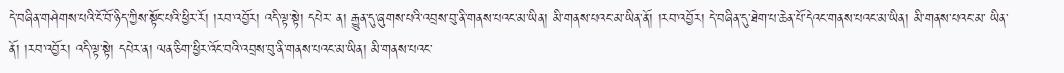དེ་བཞིན་གཤེགས་པའི་ངོ་བོ་ཉིད་ཀྱིས་སྟོང་པའི་ཕྱིར་རོ། །རབ་འབྱོར། འདི་ལྟ་སྟེ། དཔེར་ ན། རྒྱུན་དུ་ཞུགས་པའི་འབྲས་བུ་ནི་གནས་པའང་མ་ཡིན། མི་གནས་པའང་མ་ཡིན་ནོ། །རབ་འབྱོར། དེ་བཞིན་དུ་ཐེག་པ་ཆེན་པོ་དེའང་གནས་པའང་མ་ཡིན། མི་གནས་པའང་མ་ ཡིན་ནོ། །རབ་འབྱོར། འདི་ལྟ་སྟེ། དཔེར་ན། ལན་ཅིག་ཕྱིར་འོང་བའི་འབྲས་བུ་ནི་གནས་པའང་མ་ཡིན། མི་གནས་པའང་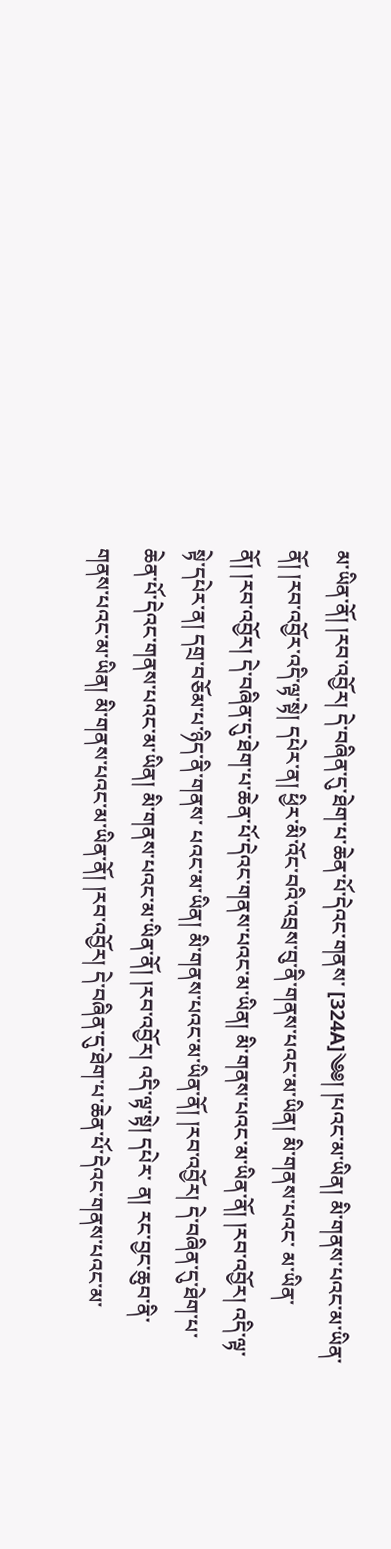མ་ཡིན་ནོ། །རབ་འབྱོར། དེ་བཞིན་དུ་ཐེག་པ་ཆེན་པོ་དེའང་གནས་ [324A]༄༅། །པའང་མ་ཡིན། མི་གནས་པའང་མ་ཡིན་ནོ། །རབ་འབྱོར་འདི་ལྟ་སྟེ། དཔེར་ན། ཕྱིར་མི་འོང་བའི་འབྲས་བུ་ནི་གནས་པའང་མ་ཡིན། མི་གནས་པའང་ མ་ཡིན་ནོ། །རབ་འབྱོར། དེ་བཞིན་དུ་ཐེག་པ་ཆེན་པོ་དེའང་གནས་པའང་མ་ཡིན། མི་གནས་པའང་མ་ཡིན་ནོ། །རབ་འབྱོར། འདི་ལྟ་སྟེ་དཔེར་ན། དགྲ་བཅོམ་པ་ཉིད་ནི་གནས་ པའང་མ་ཡིན། མི་གནས་པའང་མ་ཡིན་ནོ། །རབ་འབྱོར། དེ་བཞིན་དུ་ཐེག་པ་ཆེན་པོ་དེའང་གནས་པའང་མ་ཡིན། མི་གནས་པའང་མ་ཡིན་ནོ། །རབ་འབྱོར། འདི་ལྟ་སྟེ། དཔེར་ ན། རང་བྱང་ཆུབ་ནི་གནས་པའང་མ་ཡིན། མི་གནས་པའང་མ་ཡིན་ནོ། །རབ་འབྱོར། དེ་བཞིན་དུ་ཐེག་པ་ཆེན་པོ་དེའང་གནས་པའང་མ་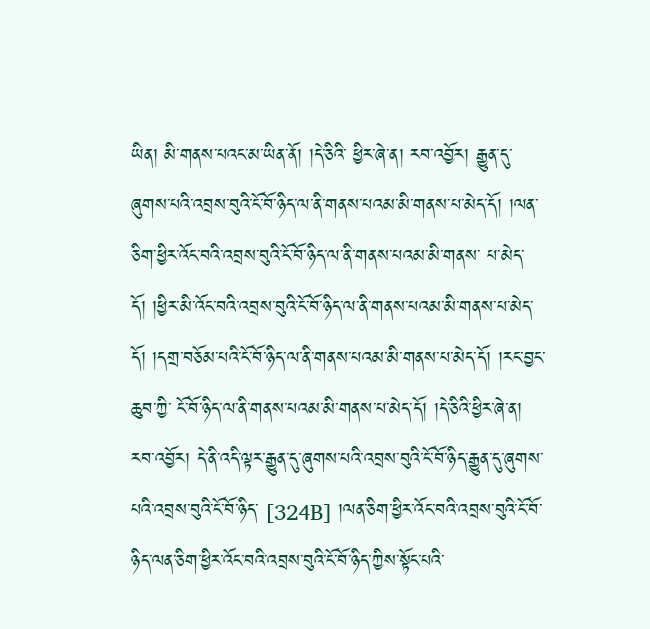ཡིན། མི་གནས་པའང་མ་ཡིན་ནོ། །དེ་ཅིའི་ ཕྱིར་ཞེ་ན། རབ་འབྱོར། རྒྱུན་དུ་ཞུགས་པའི་འབྲས་བུའི་ངོ་བོ་ཉིད་ལ་ནི་གནས་པའམ་མི་གནས་པ་མེད་དོ། །ལན་ཅིག་ཕྱིར་འོང་བའི་འབྲས་བུའི་ངོ་བོ་ཉིད་ལ་ནི་གནས་པའམ་མི་གནས་ པ་མེད་དོ། །ཕྱིར་མི་འོང་བའི་འབྲས་བུའི་ངོ་བོ་ཉིད་ལ་ནི་གནས་པའམ་མི་གནས་པ་མེད་དོ། །དགྲ་བཅོམ་པའི་ངོ་བོ་ཉིད་ལ་ནི་གནས་པའམ་མི་གནས་པ་མེད་དོ། །རང་བྱང་ཆུབ་ཀྱི་ ངོ་བོ་ཉིད་ལ་ནི་གནས་པའམ་མི་གནས་པ་མེད་དོ། །དེ་ཅིའི་ཕྱིར་ཞེ་ན། རབ་འབྱོར། དེ་ནི་འདི་ལྟར་རྒྱུན་དུ་ཞུགས་པའི་འབྲས་བུའི་ངོ་བོ་ཉིད་རྒྱུན་དུ་ཞུགས་པའི་འབྲས་བུའི་ངོ་བོ་ཉིད་ [324B] །ལན་ཅིག་ཕྱིར་འོང་བའི་འབྲས་བུའི་ངོ་བོ་ཉིད་ལན་ཅིག་ཕྱིར་འོང་བའི་འབྲས་བུའི་ངོ་བོ་ཉིད་ཀྱིས་སྟོང་པའི་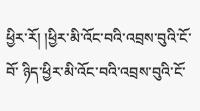ཕྱིར་རོ། །ཕྱིར་མི་འོང་བའི་འབྲས་བུའི་ངོ་བོ་ ཉིད་ཕྱིར་མི་འོང་བའི་འབྲས་བུའི་ངོ་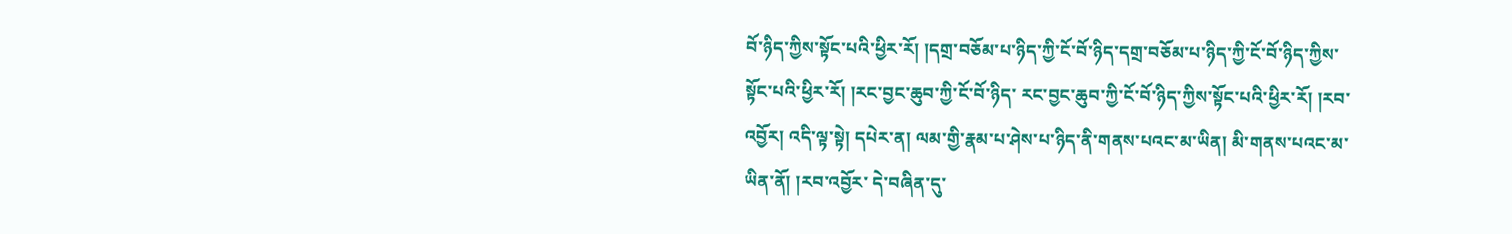བོ་ཉིད་ཀྱིས་སྟོང་པའི་ཕྱིར་རོ། །དགྲ་བཅོམ་པ་ཉིད་ཀྱི་ངོ་བོ་ཉིད་དགྲ་བཅོམ་པ་ཉིད་ཀྱི་ངོ་བོ་ཉིད་ཀྱིས་སྟོང་པའི་ཕྱིར་རོ། །རང་བྱང་ཆུབ་ཀྱི་ངོ་བོ་ཉིད་ རང་བྱང་ཆུབ་ཀྱི་ངོ་བོ་ཉིད་ཀྱིས་སྟོང་པའི་ཕྱིར་རོ། །རབ་འབྱོར། འདི་ལྟ་སྟེ། དཔེར་ན། ལམ་གྱི་རྣམ་པ་ཤེས་པ་ཉིད་ནི་གནས་པའང་མ་ཡིན། མི་གནས་པའང་མ་ཡིན་ནོ། །རབ་འབྱོར་ དེ་བཞིན་དུ་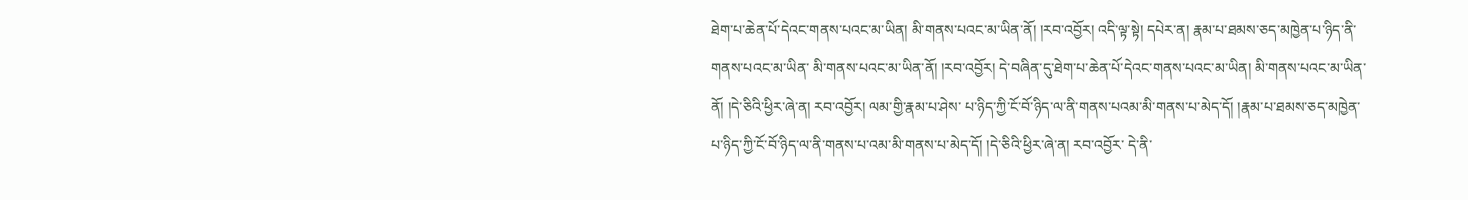ཐེག་པ་ཆེན་པོ་དེའང་གནས་པའང་མ་ཡིན། མི་གནས་པའང་མ་ཡིན་ནོ། །རབ་འབྱོར། འདི་ལྟ་སྟེ། དཔེར་ན། རྣམ་པ་ཐམས་ཅད་མཁྱེན་པ་ཉིད་ནི་གནས་པའང་མ་ཡིན་ མི་གནས་པའང་མ་ཡིན་ནོ། །རབ་འབྱོར། དེ་བཞིན་དུ་ཐེག་པ་ཆེན་པོ་དེའང་གནས་པའང་མ་ཡིན། མི་གནས་པའང་མ་ཡིན་ནོ། །དེ་ཅིའི་ཕྱིར་ཞེ་ན། རབ་འབྱོར། ལམ་གྱི་རྣམ་པ་ཤེས་ པ་ཉིད་ཀྱི་ངོ་བོ་ཉིད་ལ་ནི་གནས་པའམ་མི་གནས་པ་མེད་དོ། །རྣམ་པ་ཐམས་ཅད་མཁྱེན་པ་ཉིད་ཀྱི་ངོ་བོ་ཉིད་ལ་ནི་གནས་པ་འམ་མི་གནས་པ་མེད་དོ། །དེ་ཅིའི་ཕྱིར་ཞེ་ན། རབ་འབྱོར་ དེ་ནི་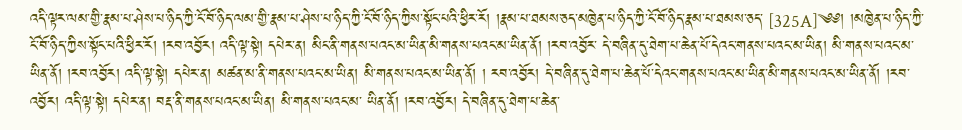འདི་ལྟར་ལམ་གྱི་རྣམ་པ་ཤེས་པ་ཉིད་ཀྱི་ངོ་བོ་ཉིད་ལམ་གྱི་རྣམ་པ་ཤེས་པ་ཉིད་ཀྱི་ངོ་བོ་ཉིད་ཀྱིས་སྟོང་པའི་ཕྱིར་རོ། །རྣམ་པ་ཐམས་ཅད་མཁྱེན་པ་ཉིད་ཀྱི་ངོ་བོ་ཉིད་རྣམ་པ་ཐམས་ཅད་ [325A]༄༅། །མཁྱེན་པ་ཉིད་ཀྱི་ངོ་བོ་ཉིད་ཀྱིས་སྟོང་པའི་ཕྱིར་རོ། །རབ་འབྱོར། འདི་ལྟ་སྟེ། དཔེར་ན། མིང་ནི་གནས་པའང་མ་ཡིན་མི་གནས་པའང་མ་ཡིན་ནོ། །རབ་འབྱོར་ དེ་བཞིན་དུ་ཐེག་པ་ཆེན་པོ་དེའང་གནས་པའང་མ་ཡིན། མི་གནས་པའང་མ་ཡིན་ནོ། །རབ་འབྱོར། འདི་ལྟ་སྟེ། དཔེར་ན། མཚན་མ་ནི་གནས་པའང་མ་ཡིན། མི་གནས་པའང་མ་ཡིན་ནོ། ། རབ་འབྱོར། དེ་བཞིན་དུ་ཐེག་པ་ཆེན་པོ་དེའང་གནས་པའང་མ་ཡིན་མི་གནས་པའང་མ་ཡིན་ནོ། །རབ་འབྱོར། འདི་ལྟ་སྟེ། དཔེར་ན། བརྡ་ནི་གནས་པའང་མ་ཡིན། མི་གནས་པའང་མ་ ཡིན་ནོ། །རབ་འབྱོར། དེ་བཞིན་དུ་ཐེག་པ་ཆེན་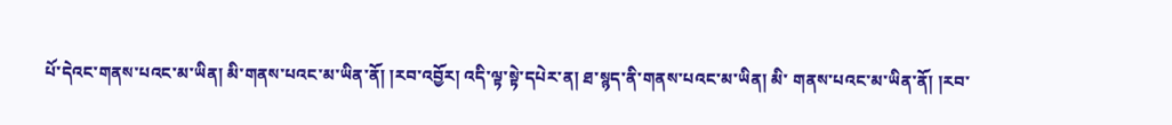པོ་དེའང་གནས་པའང་མ་ཡིན། མི་གནས་པའང་མ་ཡིན་ནོ། །རབ་འབྱོར། འདི་ལྟ་སྟེ་དཔེར་ན། ཐ་སྙད་ནི་གནས་པའང་མ་ཡིན། མི་ གནས་པའང་མ་ཡིན་ནོ། །རབ་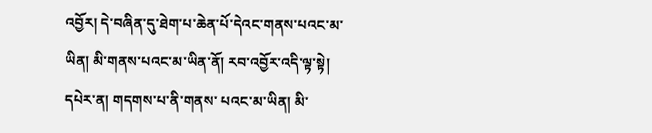འབྱོར། དེ་བཞིན་དུ་ཐེག་པ་ཆེན་པོ་དེའང་གནས་པའང་མ་ཡིན། མི་གནས་པའང་མ་ཡིན་ནོ། རབ་འབྱོར་འདི་ལྟ་སྟེ། དཔེར་ན། གདགས་པ་ནི་གནས་ པའང་མ་ཡིན། མི་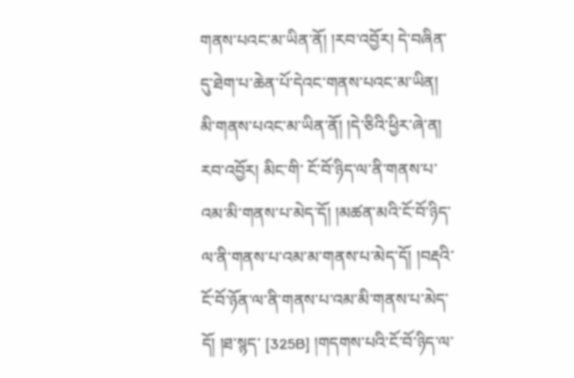གནས་པའང་མ་ཡིན་ནོ། །རབ་འབྱོར། དེ་བཞིན་དུ་ཐེག་པ་ཆེན་པོ་དེའང་གནས་པའང་མ་ཡིན། མི་གནས་པའང་མ་ཡིན་ནོ། །དེ་ཅིའི་ཕྱིར་ཞེ་ན། རབ་འབྱོར། མིང་གི་ ངོ་བོ་ཉིད་ལ་ནི་གནས་པ་འམ་མི་གནས་པ་མེད་དོ། །མཚན་མའི་ངོ་བོ་ཉིད་ལ་ནི་གནས་པ་འམ་མ་གནས་པ་མེད་དོ། །བརྡའི་ངོ་བོ་ཉོན་ལ་ནི་གནས་པ་འམ་མི་གནས་པ་མེད་དོ། །ཐ་སྙད་ [325B] །གདགས་པའི་ངོ་བོ་ཉིད་ལ་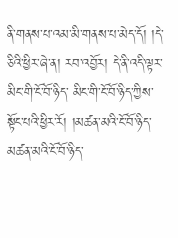ནི་གནས་པ་འམ་མི་གནས་པ་མེད་དོ། །དེ་ཅིའི་ཕྱིར་ཞེ་ན། རབ་འབྱོར། དེ་ནི་འདི་ལྟར་མིང་གི་ངོ་བོ་ཉིད་ མིང་གི་ངོ་བོ་ཉིད་ཀྱིས་སྟོང་པའི་ཕྱིར་རོ། །མཚན་མའི་ངོ་བོ་ཉིད་མཚན་མའི་ངོ་བོ་ཉིད་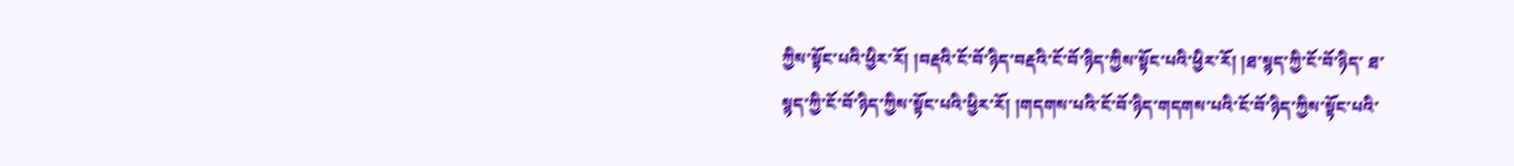ཀྱིས་སྟོང་པའི་ཕྱིར་རོ། །བརྡའི་ངོ་བོ་ཉིད་བརྡའི་ངོ་བོ་ཉིད་ཀྱིས་སྟོང་པའི་ཕྱིར་རོ། །ཐ་སྙད་ཀྱི་ངོ་བོ་ཉིད་ ཐ་སྙད་ཀྱི་ངོ་བོ་ཉིད་ཀྱིས་སྟོང་པའི་ཕྱིར་རོ། །གདགས་པའི་ངོ་བོ་ཉིད་གདགས་པའི་ངོ་བོ་ཉིད་ཀྱིས་སྟོང་པའི་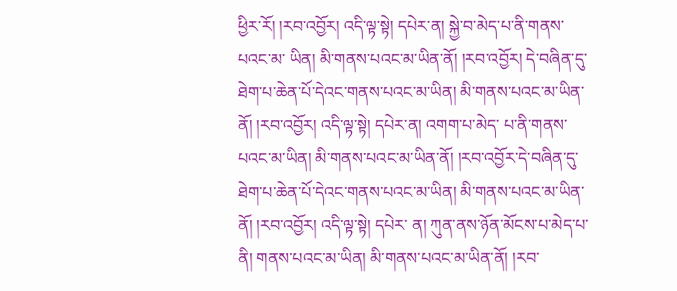ཕྱིར་རོ། །རབ་འབྱོར། འདི་ལྟ་སྟེ། དཔེར་ན། སྐྱེ་བ་མེད་པ་ནི་གནས་པའང་མ་ ཡིན། མི་གནས་པའང་མ་ཡིན་ནོ། །རབ་འབྱོར། དེ་བཞིན་དུ་ཐེག་པ་ཆེན་པོ་དེའང་གནས་པའང་མ་ཡིན། མི་གནས་པའང་མ་ཡིན་ནོ། །རབ་འབྱོར། འདི་ལྟ་སྟེ། དཔེར་ན། འགག་པ་མེད་ པ་ནི་གནས་པའང་མ་ཡིན། མི་གནས་པའང་མ་ཡིན་ནོ། །རབ་འབྱོར་དེ་བཞིན་དུ་ཐེག་པ་ཆེན་པོ་དེའང་གནས་པའང་མ་ཡིན། མི་གནས་པའང་མ་ཡིན་ནོ། །རབ་འབྱོར། འདི་ལྟ་སྟེ། དཔེར་ ན། ཀུན་ནས་ཉོན་མོངས་པ་མེད་པ་ནི། གནས་པའང་མ་ཡིན། མི་གནས་པའང་མ་ཡིན་ནོ། །རབ་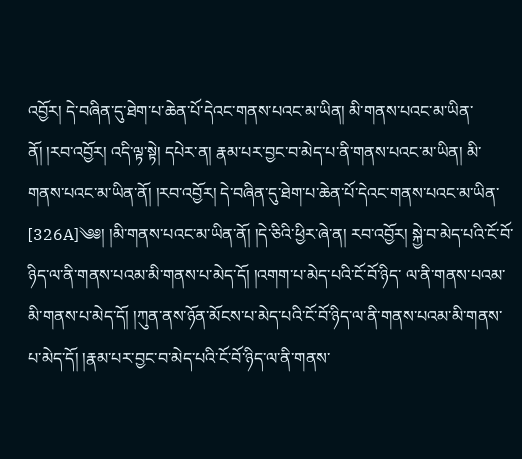འབྱོར། དེ་བཞིན་དུ་ཐེག་པ་ཆེན་པོ་དེའང་གནས་པའང་མ་ཡིན། མི་གནས་པའང་མ་ཡིན་ ནོ། །རབ་འབྱོར། འདི་ལྟ་སྟེ། དཔེར་ན། རྣམ་པར་བྱང་བ་མེད་པ་ནི་གནས་པའང་མ་ཡིན། མི་གནས་པའང་མ་ཡིན་ནོ། །རབ་འབྱོར། དེ་བཞིན་དུ་ཐེག་པ་ཆེན་པོ་དེའང་གནས་པའང་མ་ཡིན་ [326A]༄༅། །མི་གནས་པའང་མ་ཡིན་ནོ། །དེ་ཅིའི་ཕྱིར་ཞེ་ན། རབ་འབྱོར། སྐྱེ་བ་མེད་པའི་ངོ་བོ་ཉིད་ལ་ནི་གནས་པའམ་མི་གནས་པ་མེད་དོ། །འགག་པ་མེད་པའི་ངོ་བོ་ཉིད་ ལ་ནི་གནས་པའམ་མི་གནས་པ་མེད་དོ། །ཀུན་ནས་ཉོན་མོངས་པ་མེད་པའི་ངོ་བོ་ཉིད་ལ་ནི་གནས་པའམ་མི་གནས་པ་མེད་དོ། །རྣམ་པར་བྱང་བ་མེད་པའི་ངོ་བོ་ཉིད་ལ་ནི་གནས་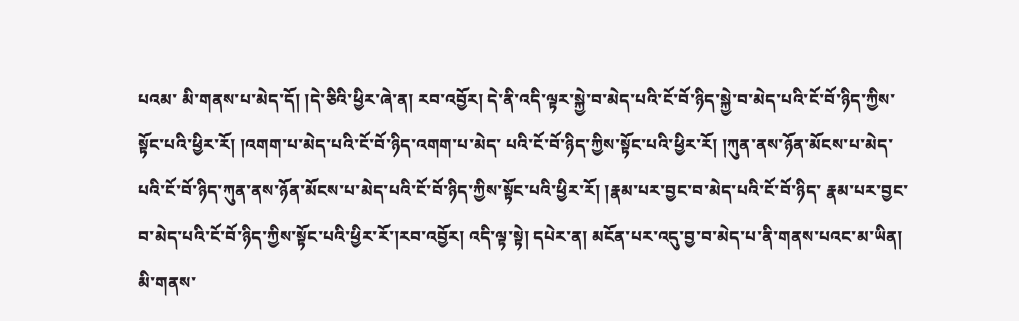པའམ་ མི་གནས་པ་མེད་དོ། །དེ་ཅིའི་ཕྱིར་ཞེ་ན། རབ་འབྱོར། དེ་ནི་འདི་ལྟར་སྐྱེ་བ་མེད་པའི་ངོ་བོ་ཉིད་སྐྱེ་བ་མེད་པའི་ངོ་བོ་ཉིད་ཀྱིས་སྟོང་པའི་ཕྱིར་རོ། །འགག་པ་མེད་པའི་ངོ་བོ་ཉིད་འགག་པ་མེད་ པའི་ངོ་བོ་ཉིད་ཀྱིས་སྟོང་པའི་ཕྱིར་རོ། །ཀུན་ནས་ཉོན་མོངས་པ་མེད་པའི་ངོ་བོ་ཉིད་ཀུན་ནས་ཉོན་མོངས་པ་མེད་པའི་ངོ་བོ་ཉིད་ཀྱིས་སྟོང་པའི་ཕྱིར་རོ། །རྣམ་པར་བྱང་བ་མེད་པའི་ངོ་བོ་ཉིད་ རྣམ་པར་བྱང་བ་མེད་པའི་ངོ་བོ་ཉིད་ཀྱིས་སྟོང་པའི་ཕྱིར་རོ་།རབ་འབྱོར། འདི་ལྟ་སྟེ། དཔེར་ན། མངོན་པར་འདུ་བྱ་བ་མེད་པ་ནི་གནས་པའང་མ་ཡིན། མི་གནས་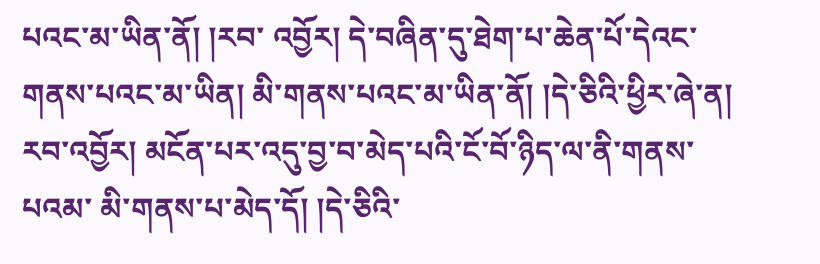པའང་མ་ཡིན་ནོ། །རབ་ འབྱོར། དེ་བཞིན་དུ་ཐེག་པ་ཆེན་པོ་དེའང་གནས་པའང་མ་ཡིན། མི་གནས་པའང་མ་ཡིན་ནོ། །དེ་ཅིའི་ཕྱིར་ཞེ་ན། རབ་འབྱོར། མངོན་པར་འདུ་བྱ་བ་མེད་པའི་ངོ་བོ་ཉིད་ལ་ནི་གནས་པའམ་ མི་གནས་པ་མེད་དོ། །དེ་ཅིའི་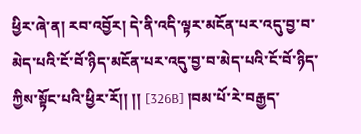ཕྱིར་ཞེ་ན། རབ་འབྱོར། དེ་ནི་འདི་ལྟར་མངོན་པར་འདུ་བྱ་བ་མེད་པའི་ངོ་བོ་ཉིད་མངོན་པར་འདུ་བྱ་བ་མེད་པའི་ངོ་བོ་ཉིད་ཀྱིས་སྟོང་པའི་ཕྱིར་རོ།། །། [326B] །བམ་པོ་རེ་བརྒྱད་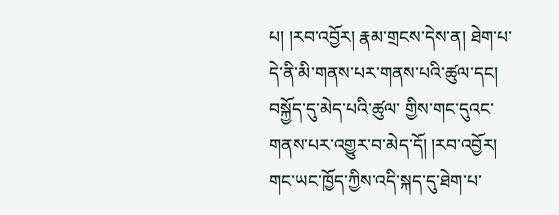པ། །རབ་འབྱོར། རྣམ་གྲངས་དེས་ན། ཐེག་པ་དེ་ནི་མི་གནས་པར་གནས་པའི་ཚུལ་དང། བསྐྱོད་དུ་མེད་པའི་ཚུལ་ གྱིས་གང་དུའང་གནས་པར་འགྱུར་བ་མེད་དོ། །རབ་འབྱོར། གང་ཡང་ཁྱོད་ཀྱིས་འདི་སྐད་དུ་ཐེག་པ་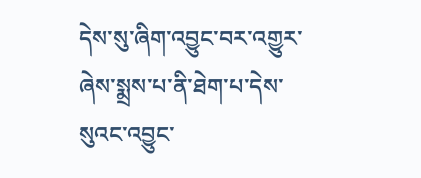དེས་སུ་ཞིག་འབྱུང་བར་འགྱུར་ཞེས་སྨྲས་པ་ནི་ཐེག་པ་དེས་སུའང་འབྱུང་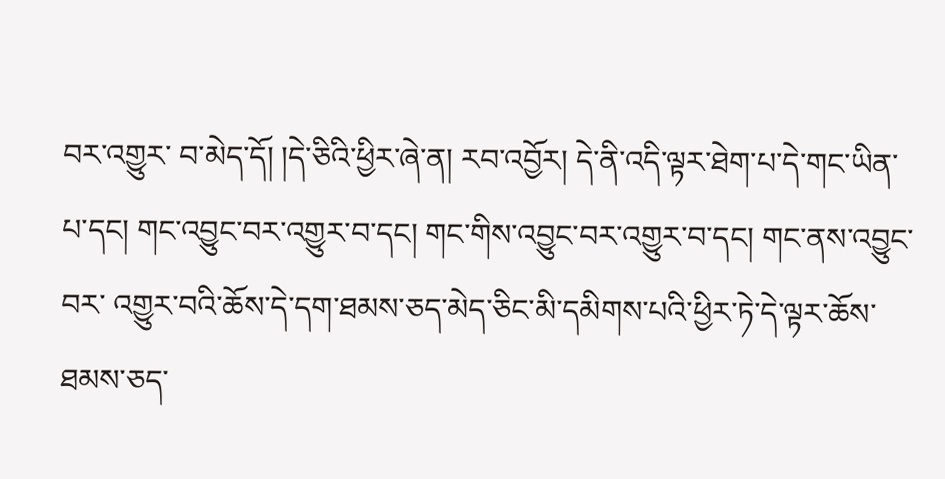བར་འགྱུར་ བ་མེད་དོ། །དེ་ཅིའི་ཕྱིར་ཞེ་ན། རབ་འབྱོར། དེ་ནི་འདི་ལྟར་ཐེག་པ་དེ་གང་ཡིན་པ་དང། གང་འབྱུང་བར་འགྱུར་བ་དང། གང་གིས་འབྱུང་བར་འགྱུར་བ་དང། གང་ནས་འབྱུང་བར་ འགྱུར་བའི་ཆོས་དེ་དག་ཐམས་ཅད་མེད་ཅིང་མི་དམིགས་པའི་ཕྱིར་ཏེ་དེ་ལྟར་ཆོས་ཐམས་ཅད་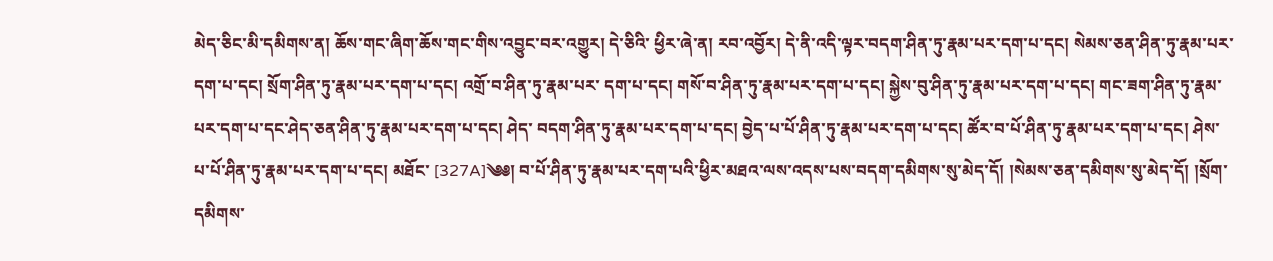མེད་ཅིང་མི་དམིགས་ན། ཆོས་གང་ཞིག་ཆོས་གང་གིས་འབྱུང་བར་འགྱུར། དེ་ཅིའི་ ཕྱིར་ཞེ་ན། རབ་འབྱོར། དེ་ནི་འདི་ལྟར་བདག་ཤིན་ཏུ་རྣམ་པར་དག་པ་དང། སེམས་ཅན་ཤིན་ཏུ་རྣམ་པར་དག་པ་དང། སྲོག་ཤིན་ཏུ་རྣམ་པར་དག་པ་དང། འགྲོ་བ་ཤིན་ཏུ་རྣམ་པར་ དག་པ་དང། གསོ་བ་ཤིན་ཏུ་རྣམ་པར་དག་པ་དང། སྐྱེས་བུ་ཤིན་ཏུ་རྣམ་པར་དག་པ་དང། གང་ཟག་ཤིན་ཏུ་རྣམ་པར་དག་པ་དང་ཤེད་ཅན་ཤིན་ཏུ་རྣམ་པར་དག་པ་དང། ཤེད་ བདག་ཤིན་ཏུ་རྣམ་པར་དག་པ་དང། བྱེད་པ་པོ་ཤིན་ཏུ་རྣམ་པར་དག་པ་དང། ཚོར་བ་པོ་ཤིན་ཏུ་རྣམ་པར་དག་པ་དང། ཤེས་པ་པོ་ཤིན་ཏུ་རྣམ་པར་དག་པ་དང། མཐོང་ [327A]༄༅། བ་པོ་ཤིན་ཏུ་རྣམ་པར་དག་པའི་ཕྱིར་མཐའ་ལས་འདས་པས་བདག་དམིགས་སུ་མེད་དོ། །སེམས་ཅན་དམིགས་སུ་མེད་དོ། །སྲོག་དམིགས་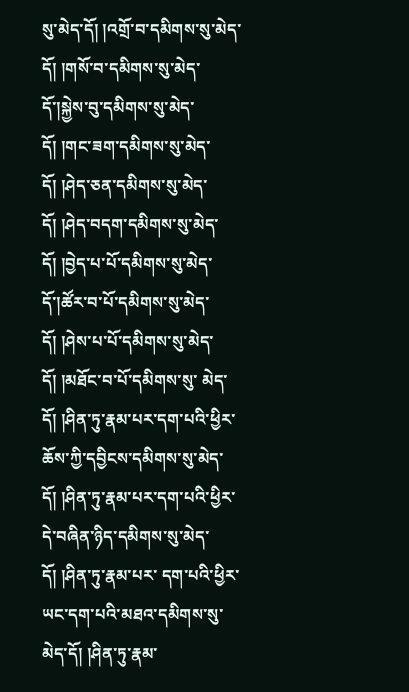སུ་མེད་དོ། །འགྲོ་བ་དམིགས་སུ་མེད་དོ། །གསོ་བ་དམིགས་སུ་མེད་དོ་།སྐྱེས་བུ་དམིགས་སུ་མེད་དོ། །གང་ཟག་དམིགས་སུ་མེད་དོ། །ཤེད་ཅན་དམིགས་སུ་མེད་ དོ། །ཤེད་བདག་དམིགས་སུ་མེད་དོ། །བྱེད་པ་པོ་དམིགས་སུ་མེད་དོ་།ཚོར་བ་པོ་དམིགས་སུ་མེད་དོ། །ཤེས་པ་པོ་དམིགས་སུ་མེད་དོ། །མཐོང་བ་པོ་དམིགས་སུ་ མེད་དོ། །ཤིན་ཏུ་རྣམ་པར་དག་པའི་ཕྱིར་ཆོས་ཀྱི་དབྱིངས་དམིགས་སུ་མེད་དོ། །ཤིན་ཏུ་རྣམ་པར་དག་པའི་ཕྱིར་དེ་བཞིན་ཉིད་དམིགས་སུ་མེད་དོ། །ཤིན་ཏུ་རྣམ་པར་ དག་པའི་ཕྱིར་ཡང་དག་པའི་མཐའ་དམིགས་སུ་མེད་དོ། །ཤིན་ཏུ་རྣམ་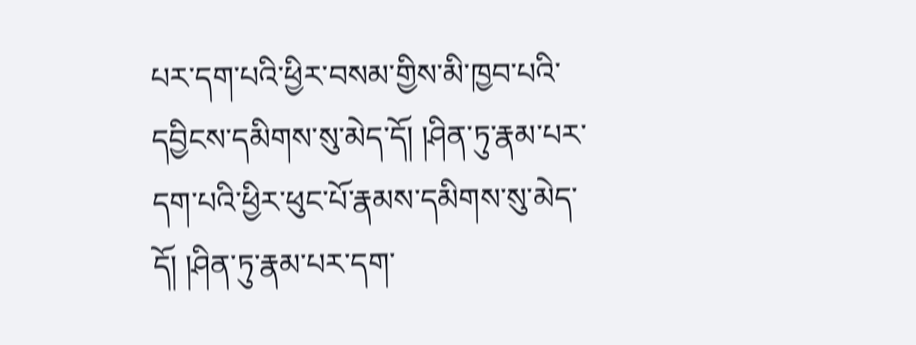པར་དག་པའི་ཕྱིར་བསམ་གྱིས་མི་ཁྱབ་པའི་དབྱིངས་དམིགས་སུ་མེད་དོ། །ཤིན་ཏུ་རྣམ་པར་ དག་པའི་ཕྱིར་ཕུང་པོ་རྣམས་དམིགས་སུ་མེད་དོ། །ཤིན་ཏུ་རྣམ་པར་དག་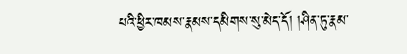པའི་ཕྱིར་ཁམས་རྣམས་དམིགས་སུ་མེད་དོ། །ཤིན་ཏུ་རྣམ་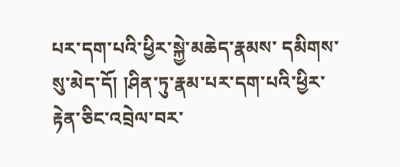པར་དག་པའི་ཕྱིར་སྐྱེ་མཆེད་རྣམས་ དམིགས་སུ་མེད་དོ། །ཤིན་ཏུ་རྣམ་པར་དག་པའི་ཕྱིར་རྟེན་ཅིང་འབྲེལ་བར་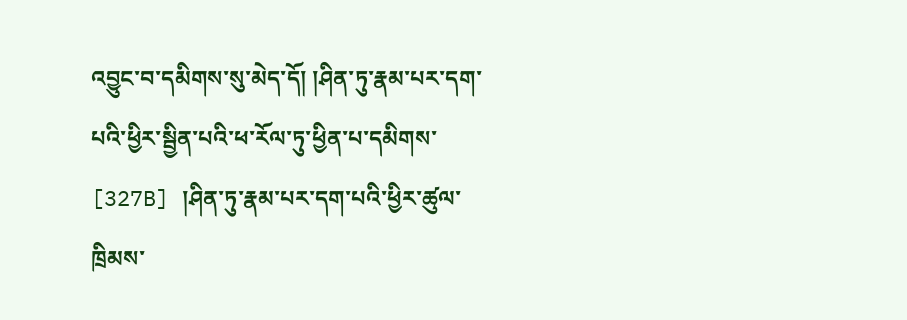འབྱུང་བ་དམིགས་སུ་མེད་དོ། །ཤིན་ཏུ་རྣམ་པར་དག་པའི་ཕྱིར་སྦྱིན་པའི་ཕ་རོལ་ཏུ་ཕྱིན་པ་དམིགས་ [327B] །ཤིན་ཏུ་རྣམ་པར་དག་པའི་ཕྱིར་ཚུལ་ཁྲིམས་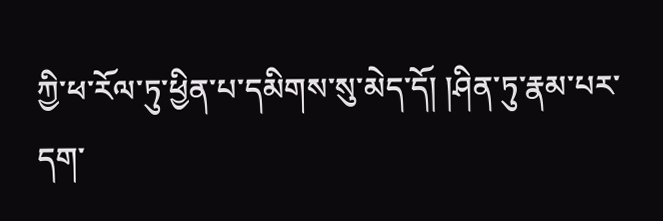ཀྱི་ཕ་རོལ་ཏུ་ཕྱིན་པ་དམིགས་སུ་མེད་དོ། །ཤིན་ཏུ་རྣམ་པར་དག་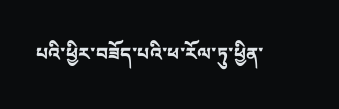པའི་ཕྱིར་བཟོད་པའི་ཕ་རོལ་ཏུ་ཕྱིན་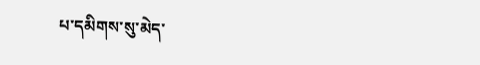པ་དམིགས་སུ་མེད་